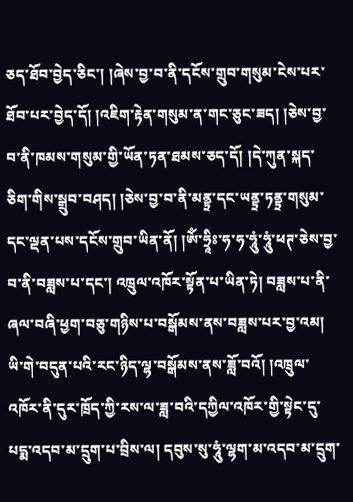ཅད་ཐོབ་བྱེད་ཅིང་། །ཞེས་བྱ་བ་ནི་དངོས་གྲུབ་གསུམ་ངེས་པར་ཐོབ་པར་བྱེད་དོ། །འཇིག་རྟེན་གསུམ་ན་གང་ཅུང་ཟད། །ཅེས་བྱ་བ་ནི་ཁམས་གསུམ་གྱི་ཡོན་ཏན་ཐམས་ཅད་དོ། །དེ་ཀུན་སྐད་ཅིག་གིས་སྒྲུབ་བཤད། །ཅེས་བྱ་བ་ནི་མནྟྲ་དང་ཡནྟྲ་ཏནྟྲ་གསུམ་དང་ལྡན་པས་དངོས་གྲུབ་ཡིན་ནོ། །ཨོཾ་ཧྲཱིཿ་ཧ་ཧ་ཧཱུཾ་ཧཱུཾ་ཕཊ་ཅེས་བྱ་བ་ནི་བཟླས་པ་དང་། འཁྲུལ་འཁོར་སྟོན་པ་ཡིན་ཏེ། བཟླས་པ་ནི་ཞལ་བཞི་ཕྱག་བཅུ་གཉིས་པ་བསྒོམས་ནས་བཟླས་པར་བྱ་འམ། ཡི་གེ་བདུན་པའི་རང་ཉིད་ལྷ་བསྒོམས་ནས་ཟློ་བའོ། །འཁྲུལ་འཁོར་ནི་དུར་ཁྲོད་ཀྱི་རས་ལ་ཟླ་བའི་དཀྱིལ་འཁོར་གྱི་སྟེང་དུ་པདྨ་འདབ་མ་དྲུག་པ་བྲིས་ལ། དབུས་སུ་ཧཱུཾ་ལྷག་མ་འདབ་མ་དྲུག་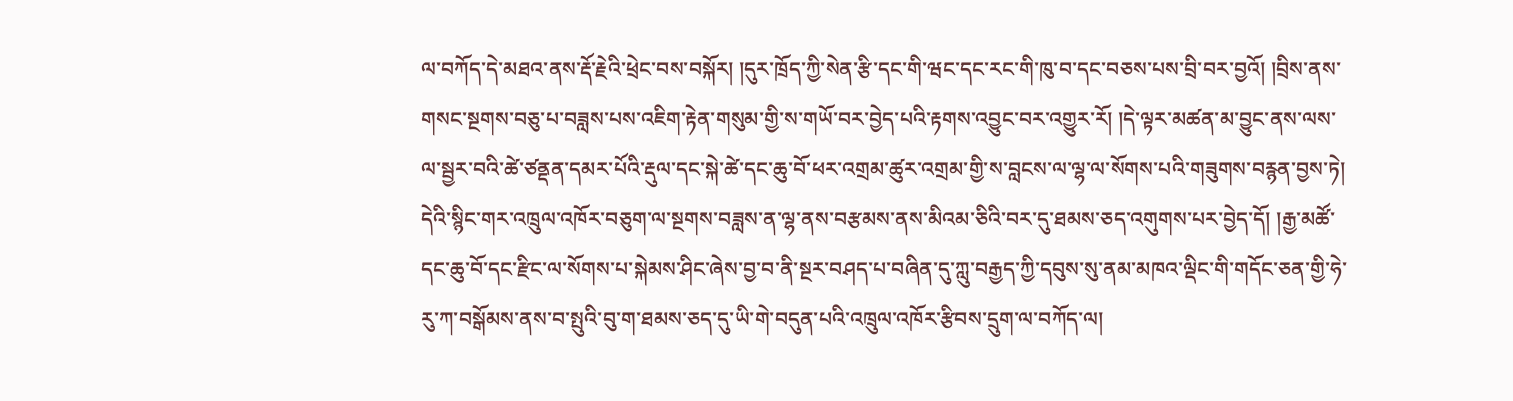ལ་བཀོད་དེ་མཐའ་ནས་རྡོ་རྗེའི་ཕྲེང་བས་བསྐོར། །དུར་ཁྲོད་ཀྱི་སེན་རྩི་དང་གི་ཝང་དང་རང་གི་ཁུ་བ་དང་བཅས་པས་བྲི་བར་བྱའོ། །བྲིས་ནས་གསང་སྔགས་བཅུ་པ་བཟླས་པས་འཇིག་རྟེན་གསུམ་གྱི་ས་གཡོ་བར་བྱེད་པའི་རྟགས་འབྱུང་བར་འགྱུར་རོ། །དེ་ལྟར་མཚན་མ་བྱུང་ནས་ལས་ལ་སྦྱར་བའི་ཚེ་ཙནྡན་དམར་པོའི་རྡུལ་དང་སྐེ་ཚེ་དང་ཆུ་བོ་ཕར་འགྲམ་ཚུར་འགྲམ་གྱི་ས་བླངས་ལ་ལྷ་ལ་སོགས་པའི་གཟུགས་བརྙན་བྱས་ཏེ། དེའི་སྙིང་གར་འཁྲུལ་འཁོར་བཅུག་ལ་སྔགས་བཟླས་ན་ལྷ་ནས་བརྩམས་ནས་མིའམ་ཅིའི་བར་དུ་ཐམས་ཅད་འགུགས་པར་བྱེད་དོ། །རྒྱ་མཚོ་དང་ཆུ་བོ་དང་རྫིང་ལ་སོགས་པ་སྐེམས་ཤིང་ཞེས་བྱ་བ་ནི་སྔར་བཤད་པ་བཞིན་དུ་ཀླུ་བརྒྱད་ཀྱི་དབུས་སུ་ནམ་མཁའ་ལྡིང་གི་གདོང་ཅན་གྱི་ཧེ་རུ་ཀ་བསྒོམས་ནས་བ་སྤུའི་བུ་ག་ཐམས་ཅད་དུ་ཡི་གེ་བདུན་པའི་འཁྲུལ་འཁོར་རྩིབས་དྲུག་ལ་བཀོད་ལ།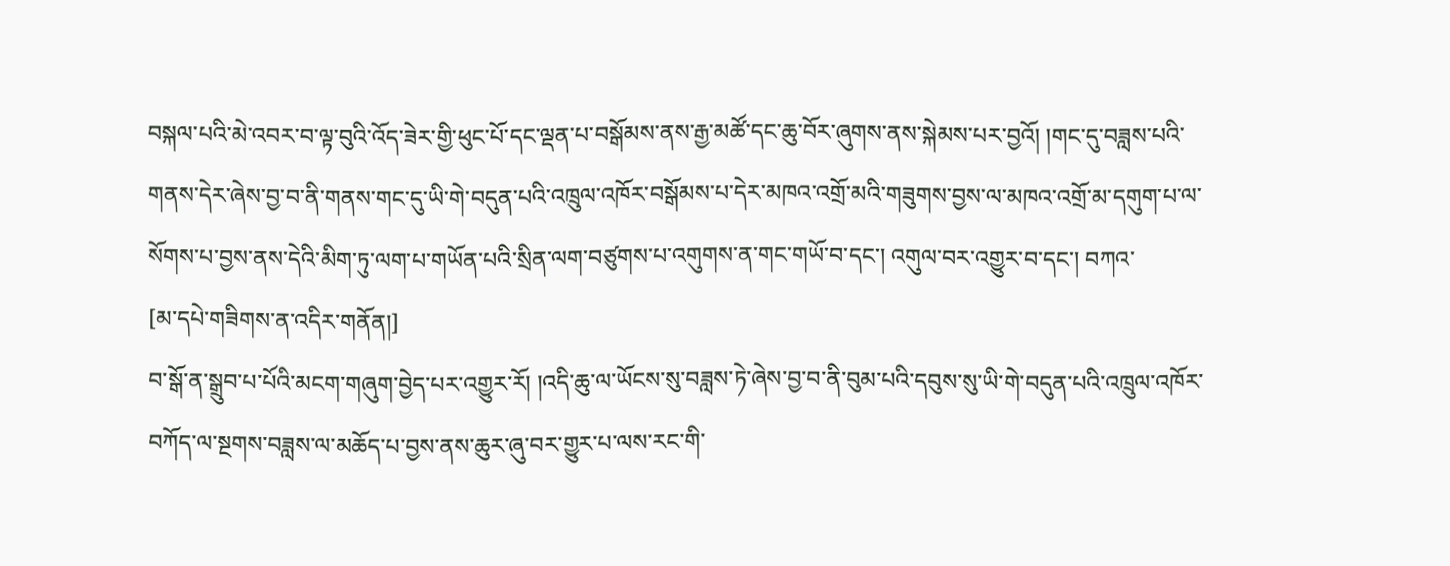བསྐལ་པའི་མེ་འབར་བ་ལྟ་བུའི་འོད་ཟེར་གྱི་ཕུང་པོ་དང་ལྡན་པ་བསྒོམས་ནས་རྒྱ་མཚོ་དང་ཆུ་བོར་ཞུགས་ནས་སྐེམས་པར་བྱའོ། །གང་དུ་བཟླས་པའི་གནས་དེར་ཞེས་བྱ་བ་ནི་གནས་གང་དུ་ཡི་གེ་བདུན་པའི་འཁྲུལ་འཁོར་བསྒོམས་པ་དེར་མཁའ་འགྲོ་མའི་གཟུགས་བྱས་ལ་མཁའ་འགྲོ་མ་དགུག་པ་ལ་སོགས་པ་བྱས་ནས་དེའི་མིག་ཏུ་ལག་པ་གཡོན་པའི་སྲིན་ལག་བཙུགས་པ་འགུགས་ན་གང་གཡོ་བ་དང་། འགུལ་བར་འགྱུར་བ་དང་། བཀའ་
[མ་དཔེ་གཟིགས་ན་འདིར་གནོན།]
བ་སྒོ་ན་སྒྲུབ་པ་པོའི་མངག་གཞུག་བྱེད་པར་འགྱུར་རོ། །འདི་ཆུ་ལ་ཡོངས་སུ་བཟླས་ཏེ་ཞེས་བྱ་བ་ནི་བུམ་པའི་དབུས་སུ་ཡི་གེ་བདུན་པའི་འཁྲུལ་འཁོར་བཀོད་ལ་སྔགས་བཟླས་ལ་མཆོད་པ་བྱས་ནས་ཆུར་ཞུ་བར་གྱུར་པ་ལས་རང་གི་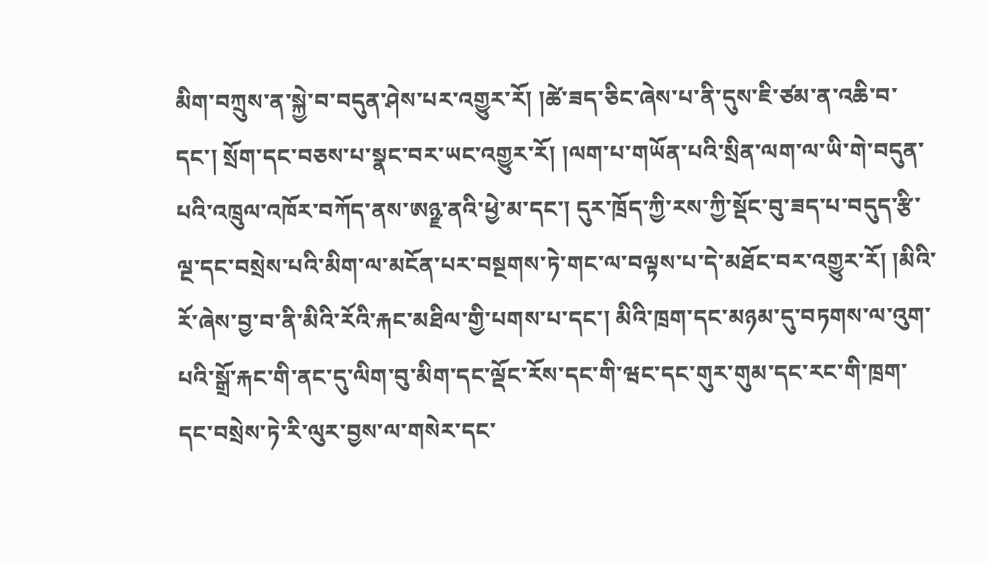མིག་བཀྲུས་ན་སྐྱེ་བ་བདུན་ཤེས་པར་འགྱུར་རོ། །ཚེ་ཟད་ཅིང་ཞེས་པ་ནི་དུས་ཇི་ཙམ་ན་འཆི་བ་དང་། སྲོག་དང་བཅས་པ་སྣང་བར་ཡང་འགྱུར་རོ། །ལག་པ་གཡོན་པའི་སྲིན་ལག་ལ་ཡི་གེ་བདུན་པའི་འཁྲུལ་འཁོར་བཀོད་ནས་ཨཉྫ་ནའི་ཕྱེ་མ་དང་། དུར་ཁྲོད་ཀྱི་རས་ཀྱི་སྡོང་བུ་ཟད་པ་བདུད་རྩི་ལྔ་དང་བསྲེས་པའི་མིག་ལ་མངོན་པར་བསྔགས་ཏེ་གང་ལ་བལྟས་པ་དེ་མཐོང་བར་འགྱུར་རོ། །མིའི་རོ་ཞེས་བྱ་བ་ནི་མིའི་རོའི་རྐང་མཐིལ་གྱི་པགས་པ་དང་། མིའི་ཁྲག་དང་མཉམ་དུ་བཏགས་ལ་འུག་པའི་སྒྲོ་རྐང་གི་ནང་དུ་ལིག་བུ་མིག་དང་ལྡོང་རོས་དང་གི་ཝང་དང་གུར་གུམ་དང་རང་གི་ཁྲག་དང་བསྲེས་ཏེ་རི་ལུར་བྱས་ལ་གསེར་དང་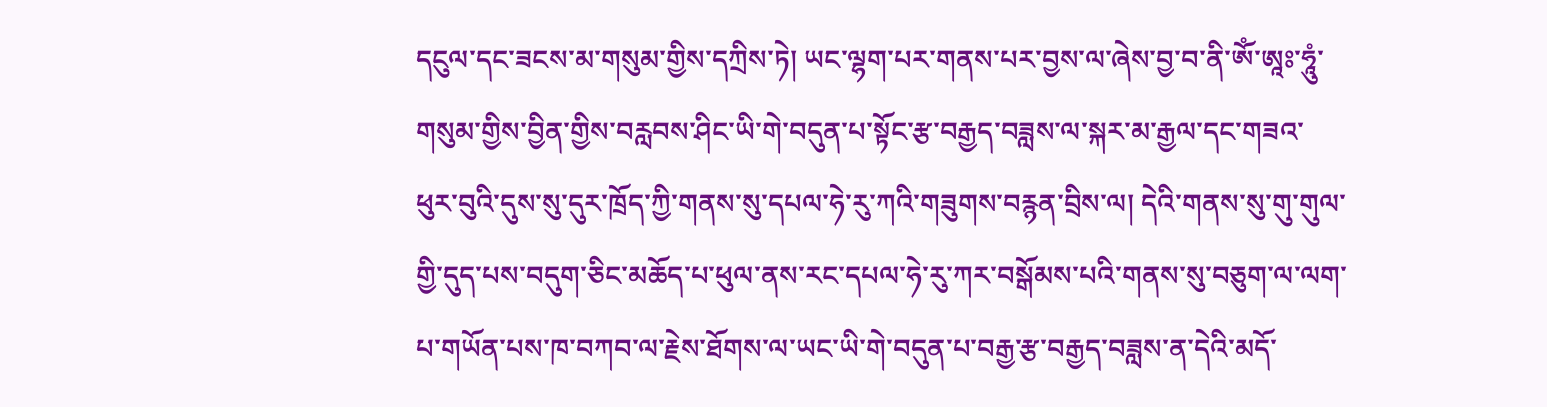དངུལ་དང་ཟངས་མ་གསུམ་གྱིས་དཀྲིས་ཏེ། ཡང་ལྷག་པར་གནས་པར་བྱས་ལ་ཞེས་བྱ་བ་ནི་ཨོཾ་ཨཱཿ་ཧཱུཾ་གསུམ་གྱིས་བྱིན་གྱིས་བརླབས་ཤིང་ཡི་གེ་བདུན་པ་སྟོང་རྩ་བརྒྱད་བཟླས་ལ་སྐར་མ་རྒྱལ་དང་གཟའ་ཕུར་བུའི་དུས་སུ་དུར་ཁྲོད་ཀྱི་གནས་སུ་དཔལ་ཧེ་རུ་ཀའི་གཟུགས་བརྙན་བྲིས་ལ། དེའི་གནས་སུ་གུ་གུལ་གྱི་དུད་པས་བདུག་ཅིང་མཆོད་པ་ཕུལ་ནས་རང་དཔལ་ཧེ་རུ་ཀར་བསྒོམས་པའི་གནས་སུ་བཅུག་ལ་ལག་པ་གཡོན་པས་ཁ་བཀབ་ལ་རྗེས་ཐོགས་ལ་ཡང་ཡི་གེ་བདུན་པ་བརྒྱ་རྩ་བརྒྱད་བཟླས་ན་དེའི་མདོ་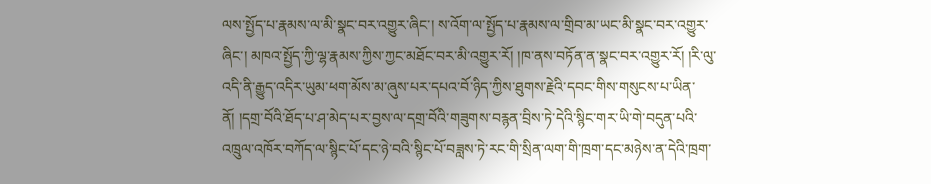ལས་སྤྱོད་པ་རྣམས་ལ་མི་སྣང་བར་འགྱུར་ཞིང་། ས་འོག་ལ་སྤྱོད་པ་རྣམས་ལ་གྲིབ་མ་ཡང་མི་སྣང་བར་འགྱུར་ཞིང་། མཁའ་སྤྱོད་ཀྱི་ལྷ་རྣམས་ཀྱིས་ཀྱང་མཐོང་བར་མི་འགྱུར་རོ། །ཁ་ནས་བཏོན་ན་སྣང་བར་འགྱུར་རོ། །རི་ལུ་འདི་ནི་རྒྱུད་འདིར་ཡུམ་ཕག་མོས་མ་ཞུས་པར་དཔའ་བོ་ཉིད་ཀྱིས་ཐུགས་རྗེའི་དབང་གིས་གསུངས་པ་ཡིན་ནོ། །དགྲ་བོའི་ཐོད་པ་ཤ་མེད་པར་བྱས་ལ་དགྲ་བོའི་གཟུགས་བརྙན་བྲིས་ཏེ་དེའི་སྙིང་གར་ཡི་གེ་བདུན་པའི་འཁྲུལ་འཁོར་བཀོད་ལ་སྙིང་པོ་དང་ཉེ་བའི་སྙིང་པོ་བཟླས་ཏེ་རང་གི་སྲིན་ལག་གི་ཁྲག་དང་མཉེས་ན་དེའི་ཁྲག་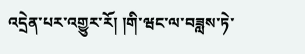འདྲེན་པར་འགྱུར་རོ། །གི་ཝང་ལ་བཟླས་ཏེ་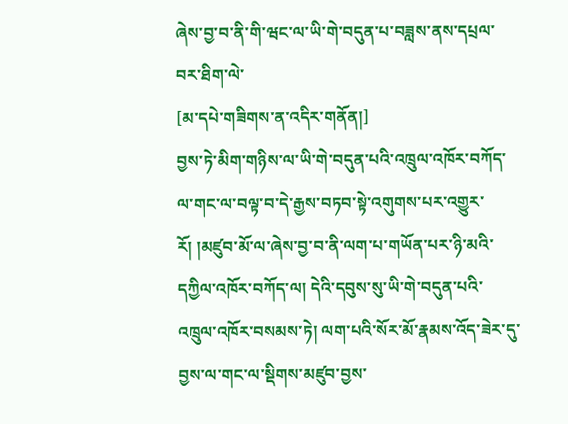ཞེས་བྱ་བ་ནི་གི་ཝང་ལ་ཡི་གེ་བདུན་པ་བཟླས་ནས་དཔྲལ་བར་ཐིག་ལེ་
[མ་དཔེ་གཟིགས་ན་འདིར་གནོན།]
བྱས་ཏེ་མིག་གཉིས་ལ་ཡི་གེ་བདུན་པའི་འཁྲུལ་འཁོར་བཀོད་ལ་གང་ལ་བལྟ་བ་དེ་རྒྱས་བཏབ་སྟེ་འགུགས་པར་འགྱུར་རོ། །མཛུབ་མོ་ལ་ཞེས་བྱ་བ་ནི་ལག་པ་གཡོན་པར་ཉི་མའི་དཀྱིལ་འཁོར་བཀོད་ལ། དེའི་དབུས་སུ་ཡི་གེ་བདུན་པའི་འཁྲུལ་འཁོར་བསམས་ཏེ། ལག་པའི་སོར་མོ་རྣམས་འོད་ཟེར་དུ་བྱས་ལ་གང་ལ་སྡིགས་མཛུབ་བྱས་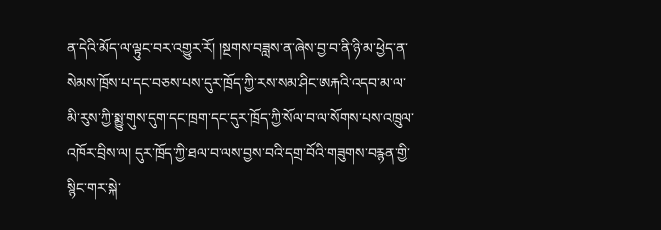ན་དེའི་མོད་ལ་ལྟུང་བར་འགྱུར་རོ། །སྔགས་བཟླས་ན་ཞེས་བྱ་བ་ནི་ཉི་མ་ཕྱེད་ན་སེམས་ཁྲོས་པ་དང་བཅས་པས་དུར་ཁྲོད་ཀྱི་རས་སམ་ཤིང་ཨརྐའི་འདབ་མ་ལ་མི་རུས་ཀྱི་སྨྱུ་གུས་དུག་དང་ཁྲག་དང་དུར་ཁྲོད་ཀྱི་སོལ་བ་ལ་སོགས་པས་འཁྲུལ་འཁོར་བྲིས་ལ། དུར་ཁྲོད་ཀྱི་ཐལ་བ་ལས་བྱས་བའི་དགྲ་བོའི་གཟུགས་བརྙན་གྱི་སྙིང་གར་སྐེ་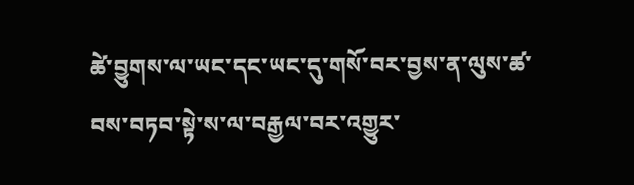ཚེ་བྱུགས་ལ་ཡང་དང་ཡང་དུ་གསོ་བར་བྱས་ན་ལུས་ཚ་བས་བཏབ་སྟེ་ས་ལ་བརྒྱལ་བར་འགྱུར་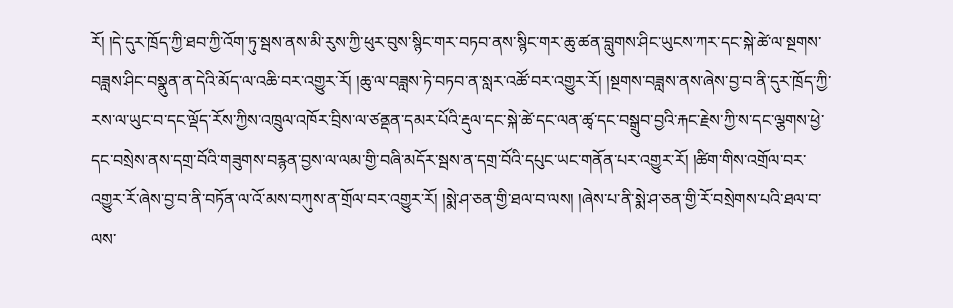རོ། །དེ་དུར་ཁྲོད་ཀྱི་ཐབ་ཀྱི་འོག་ཏུ་སྦས་ནས་མི་རུས་ཀྱི་ཕུར་བུས་སྙིང་གར་བཏབ་ནས་སྙིང་གར་ཆུ་ཚན་བླུགས་ཤིང་ཡུངས་ཀར་དང་སྐེ་ཚེ་ལ་སྔགས་བཟླས་ཤིང་བསྣུན་ན་དེའི་མོད་ལ་འཆི་བར་འགྱུར་རོ། །ཆུ་ལ་བཟླས་ཏེ་བཏབ་ན་སླར་འཚོ་བར་འགྱུར་རོ། །སྔགས་བཟླས་ནས་ཞེས་བྱ་བ་ནི་དུར་ཁྲོད་ཀྱི་རས་ལ་ཡུང་བ་དང་ལྡོད་རོས་ཀྱིས་འཁྲུལ་འཁོར་བྲིས་ལ་ཙནྡན་དམར་པོའི་རྡུལ་དང་སྐེ་ཚེ་དང་ལན་ཚྭ་དང་བསྒྲུབ་བྱའི་རྐང་རྗེས་ཀྱི་ས་དང་ལྕགས་ཕྱེ་དང་བསྲེས་ནས་དགྲ་བོའི་གཟུགས་བརྙན་བྱས་ལ་ལམ་གྱི་བཞི་མདོར་སྦས་ན་དགྲ་བོའི་དཔུང་ཡང་གནོན་པར་འགྱུར་རོ། །ཚིག་གིས་འགྲོལ་བར་འགྱུར་རོ་ཞེས་བྱ་བ་ནི་བཏོན་ལ་འོ་མས་བཀུས་ན་གྲོལ་བར་འགྱུར་རོ། །སྨེ་ཤ་ཅན་གྱི་ཐལ་བ་ལས། །ཞེས་པ་ནི་སྨེ་ཤ་ཅན་གྱི་རོ་བསྲེགས་པའི་ཐལ་བ་ལས་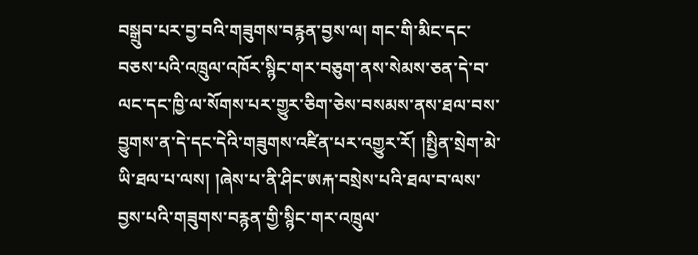བསྒྲུབ་པར་བྱ་བའི་གཟུགས་བརྙན་བྱས་ལ། གང་གི་མིང་དང་བཅས་པའི་འཁྲུལ་འཁོར་སྙིང་གར་བཅུག་ནས་སེམས་ཅན་དེ་བ་ལང་དང་ཁྱི་ལ་སོགས་པར་གྱུར་ཅིག་ཅེས་བསམས་ནས་ཐལ་བས་བྱུགས་ན་དེ་དང་དེའི་གཟུགས་འཛིན་པར་འགྱུར་རོ། །སྤྱིན་སྲེག་མེ་ཡི་ཐལ་པ་ལས། །ཞེས་པ་ནི་ཤིང་ཨརྐ་བསྲེས་པའི་ཐལ་བ་ལས་བྱས་པའི་གཟུགས་བརྙན་གྱི་སྙིང་གར་འཁྲུལ་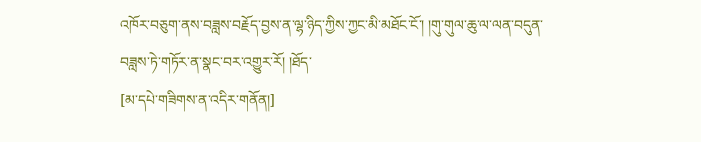འཁོར་བཅུག་ནས་བཟླས་བརྗོད་བྱས་ན་ལྷ་ཉིད་ཀྱིས་ཀྱང་མི་མཐོང་ངོ་། །གུ་གུལ་ཆུ་ལ་ལན་བདུན་བཟླས་ཏེ་གཏོར་ན་སྣང་བར་འགྱུར་རོ། །ཐོད་
[མ་དཔེ་གཟིགས་ན་འདིར་གནོན།]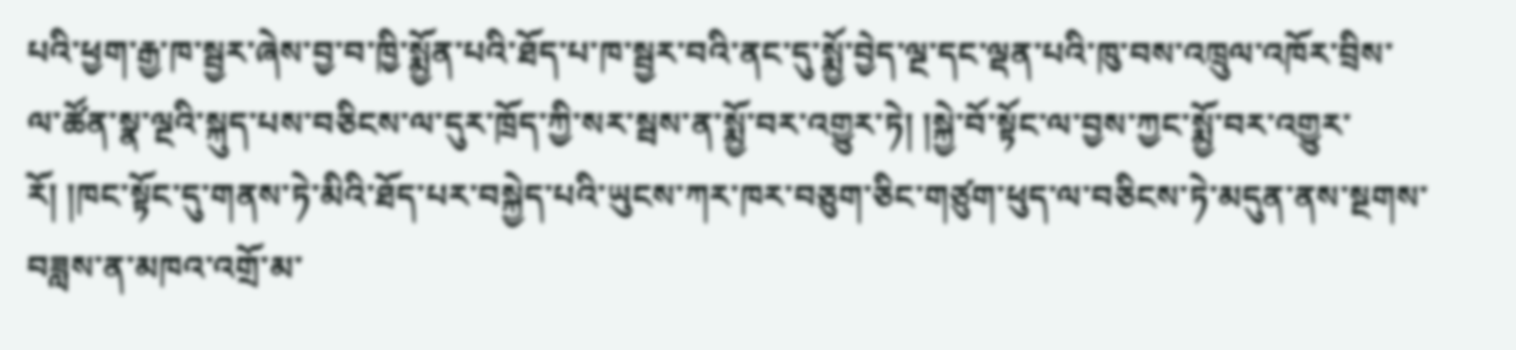པའི་ཕྱག་རྒྱ་ཁ་སྦྱར་ཞེས་བྱ་བ་ཁྱི་སྨྱོན་པའི་ཐོད་པ་ཁ་སྦྱར་བའི་ནང་དུ་སྨྱོ་བྱེད་ལྔ་དང་ལྡན་པའི་ཁུ་བས་འཁྲུལ་འཁོར་བྲིས་ལ་ཚོན་སྣ་ལྔའི་སྐུད་པས་བཅིངས་ལ་དུར་ཁྲོད་ཀྱི་སར་སྦས་ན་སྨྱོ་བར་འགྱུར་ཏེ། །སྐྱེ་བོ་སྟོང་ལ་བྱས་ཀྱང་སྨྱོ་བར་འགྱུར་རོ། །ཁང་སྟོང་དུ་གནས་ཏེ་མིའི་ཐོད་པར་བསྐྱེད་པའི་ཡུངས་ཀར་ཁར་བཅུག་ཅིང་གཙུག་ཕུད་ལ་བཅིངས་ཏེ་མདུན་ནས་སྔགས་བཟླས་ན་མཁའ་འགྲོ་མ་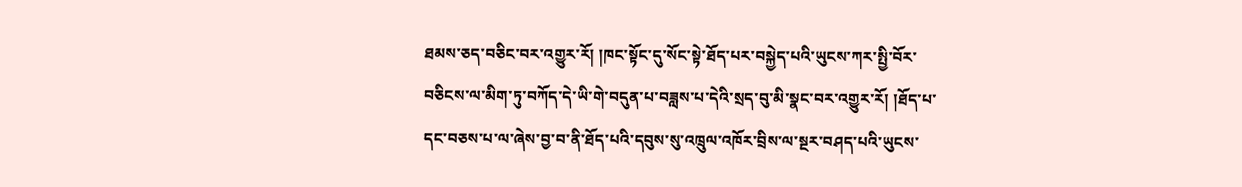ཐམས་ཅད་བཅིང་བར་འགྱུར་རོ། །ཁང་སྟོང་དུ་སོང་སྟེ་ཐོད་པར་བསྐྱེད་པའི་ཡུངས་ཀར་སྤྱི་བོར་བཅིངས་ལ་མིག་ཏུ་བཀོད་དེ་ཡི་གེ་བདུན་པ་བཟླས་པ་དེའི་སྲད་བུ་མི་སྣང་བར་འགྱུར་རོ། །ཐོད་པ་དང་བཅས་པ་ལ་ཞེས་བྱ་བ་ནི་ཐོད་པའི་དབུས་སུ་འཁྲུལ་འཁོར་བྲིས་ལ་སྔར་བཤད་པའི་ཡུངས་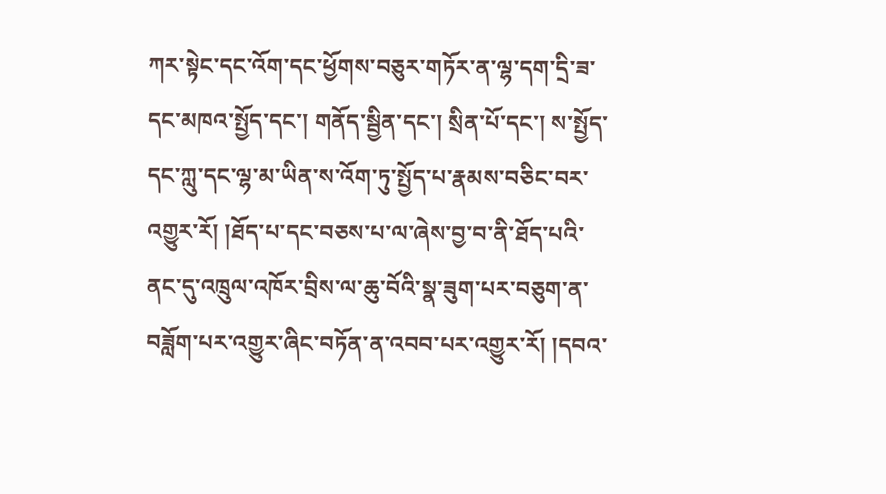ཀར་སྟེང་དང་འོག་དང་ཕྱོགས་བཅུར་གཏོར་ན་ལྷ་དག་དྲི་ཟ་དང་མཁའ་སྤྱོད་དང་། གནོད་སྦྱིན་དང་། སྲིན་པོ་དང་། ས་སྤྱོད་དང་ཀླུ་དང་ལྷ་མ་ཡིན་ས་འོག་ཏུ་སྤྱོད་པ་རྣམས་བཅིང་བར་འགྱུར་རོ། །ཐོད་པ་དང་བཅས་པ་ལ་ཞེས་བྱ་བ་ནི་ཐོད་པའི་ནང་དུ་འཁྲུལ་འཁོར་བྲིས་ལ་ཆུ་བོའི་སྣ་ཟུག་པར་བཅུག་ན་བཟློག་པར་འགྱུར་ཞིང་བཏོན་ན་འབབ་པར་འགྱུར་རོ། །དབའ་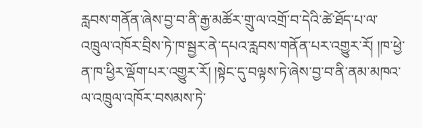རླབས་གནོན་ཞེས་བྱ་བ་ནི་རྒྱ་མཚོར་གྲུ་ལ་འགྲོ་བ་དེའི་ཚེ་ཐོད་པ་ལ་འཁྲུལ་འཁོར་བྲིས་ཏེ་ཁ་སྦྱར་ནེ་དཔའ་རླབས་གནོན་པར་འགྱུར་རོ། །ཁ་ཕྱེ་ན་ཁ་ཕྱིར་ལྡོག་པར་འགྱུར་རོ། །སྟེང་དུ་བལྟས་ཏེ་ཞེས་བྱ་བ་ནི་ནམ་མཁའ་ལ་འཁྲུལ་འཁོར་བསམས་ཏེ་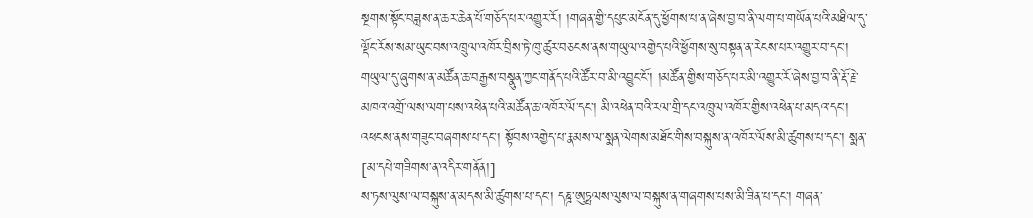སྔགས་སྟོང་བཟླས་ན་ཆར་ཆེན་པོ་གཅོད་པར་འགྱུར་རོ། །གཞན་གྱི་དཔུང་མངོན་དུ་ཕྱོགས་པ་ན་ཞེས་བྱ་བ་ནི་ལག་པ་གཡོན་པའི་མཐིལ་དུ་ལྡོང་རོས་སམ་ཡུང་བས་འཁྲུལ་འཁོར་བྲིས་ཏེ་ཁུ་ཚུར་བཅངས་ནས་གཡུལ་འགྱེད་པའི་ཕྱོགས་སུ་བསྟན་ན་རེངས་པར་འགྱུར་བ་དང་། གཡུལ་དུ་ཞུགས་ན་མཚོན་ཆ་བརྒྱས་བསྣུན་ཀྱང་གནོད་པའི་ཚོར་བ་མི་འབྱུང་ངོ་། །མཚོན་གྱིས་གཅོད་པར་མི་འགྱུར་རོ་ཞེས་བྱ་བ་ནི་རྡོ་རྗེ་མཁའ་འགྲོ་ལས་ལག་པས་འཕེན་པའི་མཚོན་ཆ་འཁོར་ལོ་དང་། མི་འཕེན་བའི་རལ་གྲི་དང་འཁྲུལ་འཁོར་གྱིས་འཕེན་པ་མདའ་དང་། འཕངས་ནས་གཟུང་བཞགས་པ་དང་། སྟོབས་འགྱེད་པ་རྣམས་ལ་སྨན་ལེགས་མཐོང་གིས་བསྐུས་ན་འཁོར་ལོས་མི་ཚུགས་པ་དང་། སྨན་
[མ་དཔེ་གཟིགས་ན་འདིར་གནོན།]
ས་ཏས་ལུས་ལ་བསྐུས་ན་མདས་མི་ཚུགས་པ་དང་། དཎྜ་ཨུཏྤལས་ལུས་ལ་བསྐུས་ན་གཞགས་པས་མི་ཟིན་པ་དང་། གཞན་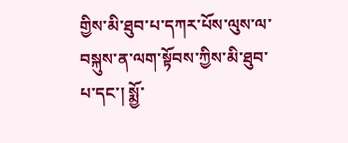གྱིས་མི་ཐུབ་པ་དཀར་པོས་ལུས་ལ་བསྐུས་ན་ལག་སྟོབས་ཀྱིས་མི་ཐུབ་པ་དང་། སྨྱོ་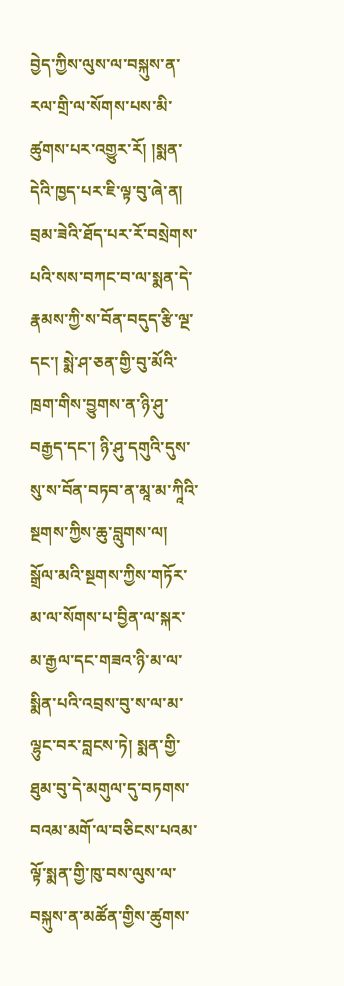བྱེད་ཀྱིས་ལུས་ལ་བསྐུས་ན་རལ་གྲི་ལ་སོགས་པས་མི་ཚུགས་པར་འགྱུར་རོ། །སྨན་དེའི་ཁྱད་པར་ཇི་ལྟ་བུ་ཞེ་ན། བྲམ་ཟེའི་ཐོད་པར་རོ་བསྲེགས་པའི་སས་བཀང་བ་ལ་སྨན་དེ་རྣམས་ཀྱི་ས་བོན་བདུད་རྩི་ལྔ་དང་། སྨེ་ཤ་ཅན་གྱི་བུ་མོའི་ཁྲག་གིས་བྱུགས་ན་ཉི་ཤུ་བརྒྱད་དང་། ཉི་ཤུ་དགུའི་དུས་སུ་ས་བོན་བཏབ་ན་མཱ་མ་ཀཱིའི་སྔགས་ཀྱིས་ཆུ་བླུགས་ལ། སྒྲོལ་མའི་སྔགས་ཀྱིས་གཏོར་མ་ལ་སོགས་པ་བྱིན་ལ་སྐར་མ་རྒྱལ་དང་གཟའ་ཉི་མ་ལ་སྨིན་པའི་འབྲས་བུ་ས་ལ་མ་ལྷུང་བར་བླངས་ཏེ། སྨན་གྱི་ཐུམ་བུ་དེ་མགུལ་དུ་བཏགས་བའམ་མགོ་ལ་བཅིངས་པའམ་ལྟོ་སྨན་གྱི་ཁུ་བས་ལུས་ལ་བསྐུས་ན་མཚོན་གྱིས་ཚུགས་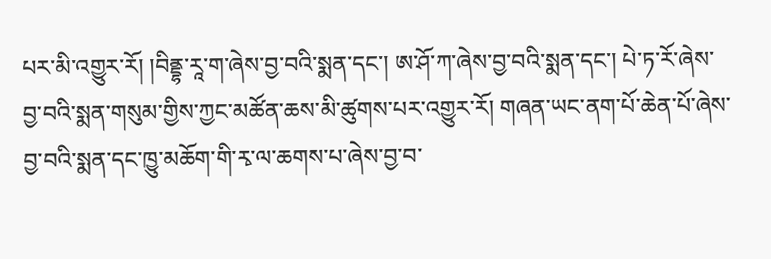པར་མི་འགྱུར་རོ། །བིནྡྷ་རཱ་ག་ཞེས་བྱ་བའི་སྨན་དང་། ཨ་ཤོ་ཀ་ཞེས་བྱ་བའི་སྨན་དང་། པེ་ཏ་རོ་ཞེས་བྱ་བའི་སྨན་གསུམ་གྱིས་ཀྱང་མཚོན་ཆས་མི་ཚུགས་པར་འགྱུར་རོ། གཞན་ཡང་ནག་པོ་ཆེན་པོ་ཞེས་བྱ་བའི་སྨན་དང་ཁྱུ་མཆོག་གི་རྭ་ལ་ཆགས་པ་ཞེས་བྱ་བ་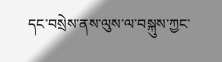དང་བསྲེས་ནས་ལུས་ལ་བསྐུས་ཀྱང་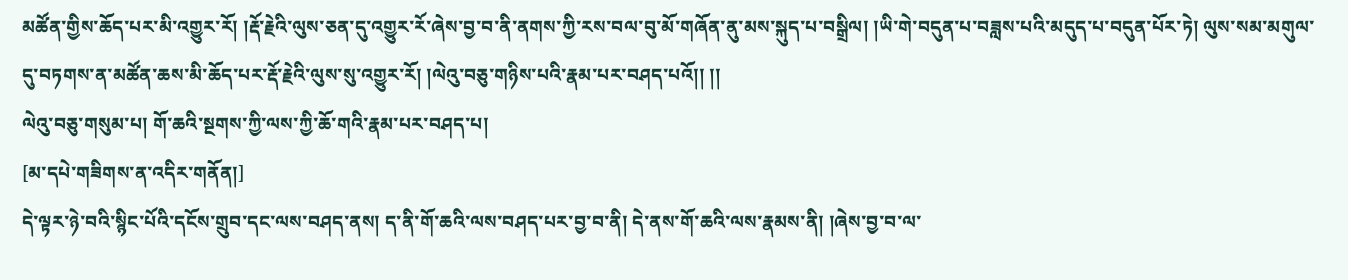མཚོན་གྱིས་ཆོད་པར་མི་འགྱུར་རོ། །རྡོ་རྗེའི་ལུས་ཅན་དུ་འགྱུར་རོ་ཞེས་བྱ་བ་ནི་ནགས་ཀྱི་རས་བལ་བུ་མོ་གཞོན་ནུ་མས་སྐུད་པ་བསྒྲིལ། །ཡི་གེ་བདུན་པ་བཟླས་པའི་མདུད་པ་བདུན་པོར་ཏེ། ལུས་སམ་མགུལ་དུ་བཏགས་ན་མཚོན་ཆས་མི་ཆོད་པར་རྡོ་རྗེའི་ལུས་སུ་འགྱུར་རོ། །ལེའུ་བཅུ་གཉིས་པའི་རྣམ་པར་བཤད་པའོ།། །།
ལེའུ་བཅུ་གསུམ་པ། གོ་ཆའི་སྔགས་ཀྱི་ལས་ཀྱི་ཆོ་གའི་རྣམ་པར་བཤད་པ།
[མ་དཔེ་གཟིགས་ན་འདིར་གནོན།]
དེ་ལྟར་ཉེ་བའི་སྙིང་པོའི་དངོས་གྲུབ་དང་ལས་བཤད་ནས། ད་ནི་གོ་ཆའི་ལས་བཤད་པར་བྱ་བ་ནི། དེ་ནས་གོ་ཆའི་ལས་རྣམས་ནི། །ཞེས་བྱ་བ་ལ་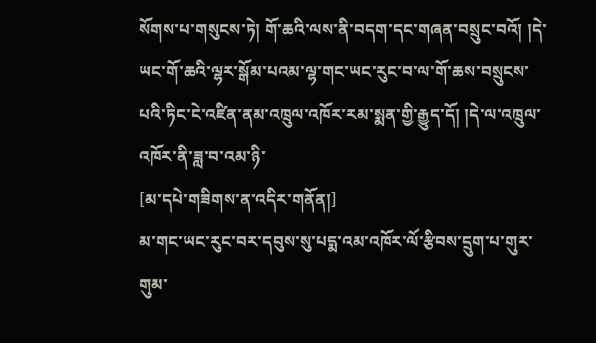སོགས་པ་གསུངས་ཏེ། གོ་ཆའི་ལས་ནི་བདག་དང་གཞན་བསྲུང་བའོ། །དེ་ཡང་གོ་ཆའི་ལྷར་སྒོམ་པའམ་ལྷ་གང་ཡང་རུང་བ་ལ་གོ་ཆས་བསྲུངས་པའི་ཏིང་ངེ་འཛིན་ནམ་འཁྲུལ་འཁོར་རམ་སྨན་གྱི་རྒྱུད་དོ། །དེ་ལ་འཁྲུལ་འཁོར་ནི་ཟླ་བ་འམ་ཉི་
[མ་དཔེ་གཟིགས་ན་འདིར་གནོན།]
མ་གང་ཡང་རུང་བར་དབུས་སུ་པདྨ་འམ་འཁོར་ལོ་རྩིབས་དྲུག་པ་གུར་གུམ་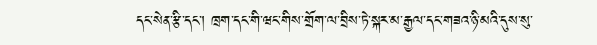དང་སེན་རྩི་དང་། ཁྲག་དང་གི་ཝང་གིས་གྲོག་ལ་བྲིས་ཏེ་སྐར་མ་རྒྱལ་དང་གཟའ་ཉི་མའི་དུས་སུ་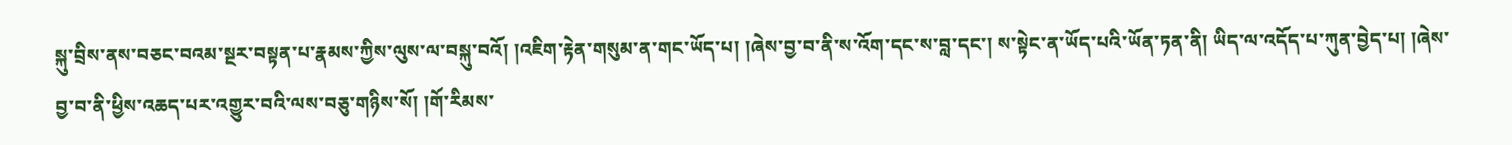སྐུ་བྲིས་ནས་བཅང་བའམ་སྔར་བསྟན་པ་རྣམས་ཀྱིས་ལུས་ལ་བསྐུ་བའོ། །འཇིག་རྟེན་གསུམ་ན་གང་ཡོད་པ། །ཞེས་བྱ་བ་ནི་ས་འོག་དང་ས་བླ་དང་། ས་སྟེང་ན་ཡོད་པའི་ཡོན་ཏན་ནི། ཡིད་ལ་འདོད་པ་ཀུན་བྱེད་པ། །ཞེས་བྱ་བ་ནི་ཕྱིས་འཆད་པར་འགྱུར་བའི་ལས་བཅུ་གཉིས་སོ། །གོ་རིམས་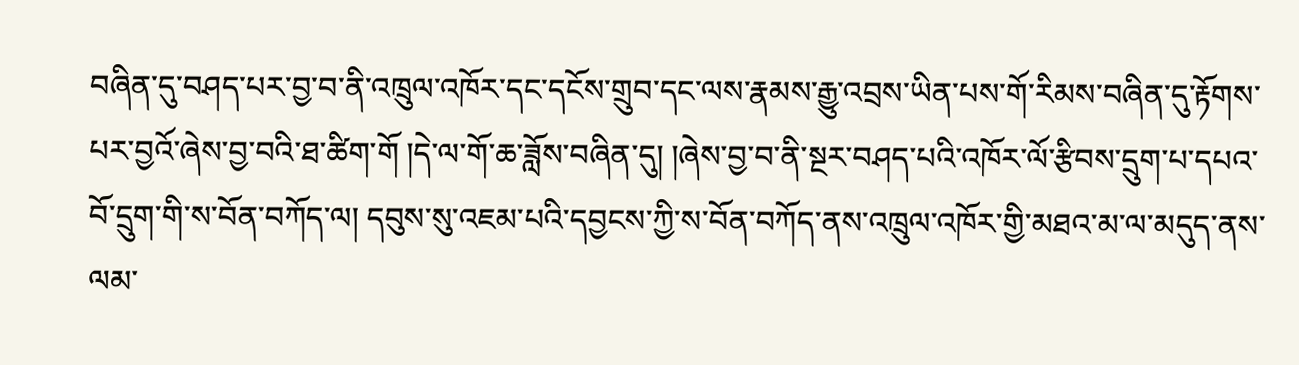བཞིན་དུ་བཤད་པར་བྱ་བ་ནི་འཁྲུལ་འཁོར་དང་དངོས་གྲུབ་དང་ལས་རྣམས་རྒྱུ་འབྲས་ཡིན་པས་གོ་རིམས་བཞིན་དུ་རྟོགས་པར་བྱའོ་ཞེས་བྱ་བའི་ཐ་ཚིག་གོ །དེ་ལ་གོ་ཆ་ཟློས་བཞིན་དུ། །ཞེས་བྱ་བ་ནི་སྔར་བཤད་པའི་འཁོར་ལོ་རྩིབས་དྲུག་པ་དཔའ་བོ་དྲུག་གི་ས་བོན་བཀོད་ལ། དབུས་སུ་འཇམ་པའི་དབྱངས་ཀྱི་ས་བོན་བཀོད་ནས་འཁྲུལ་འཁོར་གྱི་མཐའ་མ་ལ་མདུད་ནས་ལམ་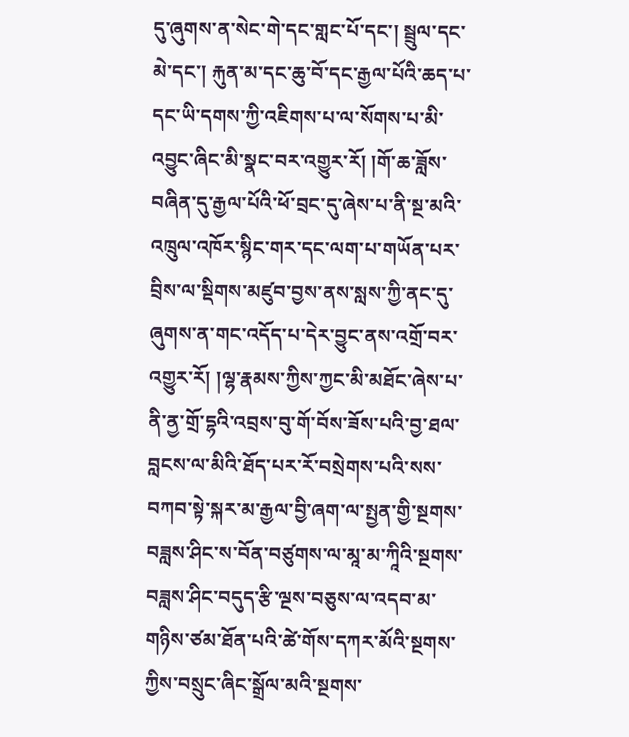དུ་ཞུགས་ན་སེང་གེ་དང་གླང་པོ་དང་། སྦྲུལ་དང་མེ་དང་། རྐུན་མ་དང་ཆུ་བོ་དང་རྒྱལ་པོའི་ཆད་པ་དང་ཡི་དགས་ཀྱི་འཇིགས་པ་ལ་སོགས་པ་མི་འབྱུང་ཞིང་མི་སྣང་བར་འགྱུར་རོ། །གོ་ཆ་ཟློས་བཞིན་དུ་རྒྱལ་པོའི་ཕོ་བྲང་དུ་ཞེས་པ་ནི་སྔ་མའི་འཁྲུལ་འཁོར་སྙིང་གར་དང་ལག་པ་གཡོན་པར་བྲིས་ལ་སྡིགས་མཛུབ་བྱས་ནས་སླས་ཀྱི་ནང་དུ་ཞུགས་ན་གང་འདོད་པ་དེར་བྱུང་ནས་འགྲོ་བར་འགྱུར་རོ། །ལྷ་རྣམས་ཀྱིས་ཀྱང་མི་མཐོང་ཞེས་པ་ནི་ནྱ་གྲོ་དྷའི་འབྲས་བུ་གོ་བོས་ཟོས་པའི་བྱ་ཐལ་བླངས་ལ་མིའི་ཐོད་པར་རོ་བསྲེགས་པའི་སས་བཀབ་སྟེ་སྐར་མ་རྒྱལ་བྱི་ཞག་ལ་སྤྱན་གྱི་སྔགས་བཟླས་ཤིང་ས་བོན་བཙུགས་ལ་མཱ་མ་ཀཱིའི་སྔགས་བཟླས་ཤིང་བདུད་རྩི་ལྔས་བཅུས་ལ་འདབ་མ་གཉིས་ཙམ་ཐོན་པའི་ཚེ་གོས་དཀར་མོའི་སྔགས་ཀྱིས་བསྲུང་ཞིང་སྒྲོལ་མའི་སྔགས་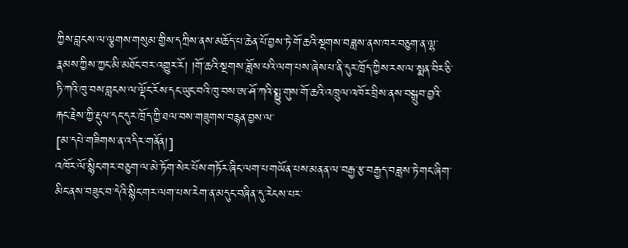ཀྱིས་བླངས་ལ་ལྕགས་གསུམ་གྱིས་དཀྲིས་ནས་མཆོད་པ་ཆེན་པོ་བྱས་ཏེ་གོ་ཆའི་སྔགས་བཟླས་ནས་ཁར་བཅུག་ན་ལྷ་རྣམས་ཀྱིས་ཀྱང་མི་མཐོང་བར་འགྱུར་རོ། །གོ་ཆའི་སྔགས་ཟློས་པའི་ལག་པས་ཞེས་པ་ནི་དུར་ཁྲོད་ཀྱིས་རས་ལ་སྨན་བིར་ཅི་ཏི་ཀའི་ཁུ་བས་བླངས་ལ་ལྡོང་རོས་དང་ཡུང་བའི་ཁུ་བས་ཨ་ཤོ་ཀའི་སྨྱུ་གུས་གོ་ཆའི་འཁྲུལ་འཁོར་བྲིས་ནས་བསྒྲུབ་བྱའི་རྐང་རྗེས་ཀྱི་རྡུལ་དང་དུར་ཁྲོད་ཀྱི་ཐལ་བས་གཟུགས་བརྙན་བྱས་ལ་
[མ་དཔེ་གཟིགས་ན་འདིར་གནོན།]
འཁོར་ལོ་སྙིང་གར་བཅུག་ལ་མེ་ཏོག་སེར་པོས་གཏོར་ཞིང་ལག་པ་གཡོན་པས་མནན་ལ་བརྒྱ་རྩ་བརྒྱད་བཟླས་ཏེ་གང་ཞིག་མིང་ནས་བཟུང་བ་དེའི་སྙིང་གར་ལག་པས་རེག་ན་མདུང་བཞིན་དུ་རེངས་པར་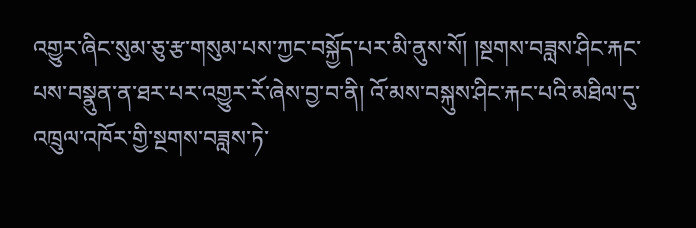འགྱུར་ཞིང་སུམ་ཅུ་རྩ་གསུམ་པས་ཀྱང་བསྐྱོད་པར་མི་ནུས་སོ། །སྔགས་བཟླས་ཤིང་རྐང་པས་བསྣུན་ན་ཐར་པར་འགྱུར་རོ་ཞེས་བྱ་བ་ནི། འོ་མས་བསྐུས་ཤིང་རྐང་པའི་མཐིལ་དུ་འཁྲུལ་འཁོར་གྱི་སྔགས་བཟླས་ཏེ་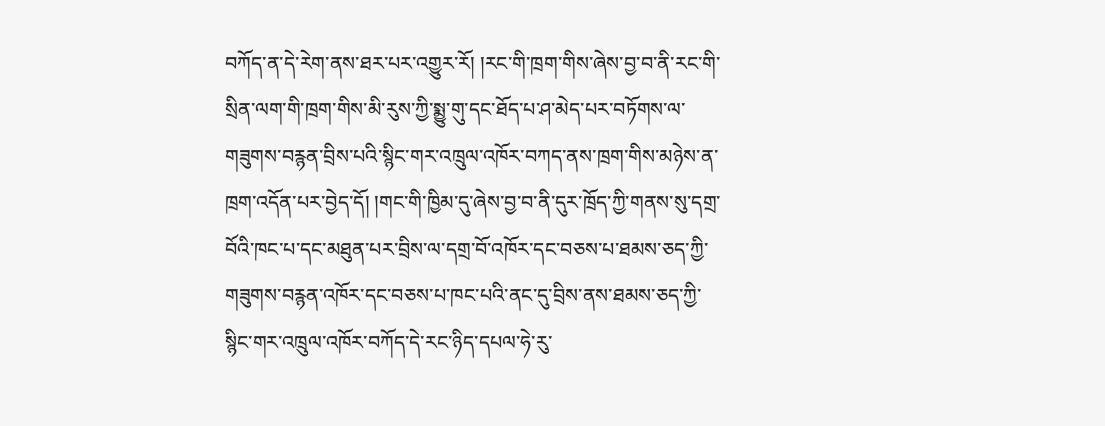བཀོད་ན་དེ་རེག་ནས་ཐར་པར་འགྱུར་རོ། །རང་གི་ཁྲག་གིས་ཞེས་བྱ་བ་ནི་རང་གི་སྲིན་ལག་གི་ཁྲག་གིས་མི་རུས་ཀྱི་སྨྱུ་གུ་དང་ཐོད་པ་ཤ་མེད་པར་བཏོགས་ལ་གཟུགས་བརྙན་བྲིས་པའི་སྙིང་གར་འཁྲུལ་འཁོར་བཀད་ནས་ཁྲག་གིས་མཉེས་ན་ཁྲག་འདོན་པར་བྱེད་དོ། །གང་གི་ཁྱིམ་དུ་ཞེས་བྱ་བ་ནི་དུར་ཁྲོད་ཀྱི་གནས་སུ་དགྲ་བོའི་ཁང་པ་དང་མཐུན་པར་བྲིས་ལ་དགྲ་བོ་འཁོར་དང་བཅས་པ་ཐམས་ཅད་ཀྱི་གཟུགས་བརྙན་འཁོར་དང་བཅས་པ་ཁང་པའི་ནང་དུ་བྲིས་ནས་ཐམས་ཅད་ཀྱི་སྙིང་གར་འཁྲུལ་འཁོར་བཀོད་དེ་རང་ཉིད་དཔལ་ཧེ་རུ་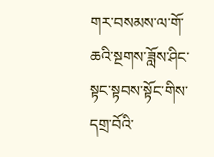གར་བསམས་ལ་གོ་ཆའི་སྔགས་ཟློས་ཤིང་སྟང་སྟབས་སྟོང་གིས་དགྲ་བོའི་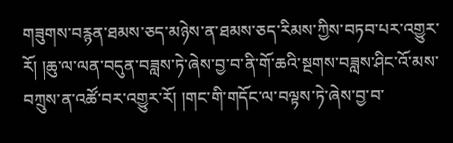གཟུགས་བརྙན་ཐམས་ཅད་མཉེས་ན་ཐམས་ཅད་རིམས་ཀྱིས་བཏབ་པར་འགྱུར་རོ། །ཆུ་ལ་ལན་བདུན་བཟླས་ཏེ་ཞེས་བྱ་བ་ནི་གོ་ཆའི་སྔགས་བཟླས་ཤིང་འོ་མས་བཀྲུས་ན་འཚོ་བར་འགྱུར་རོ། །གང་གི་གདོང་ལ་བལྟས་ཏེ་ཞེས་བྱ་བ་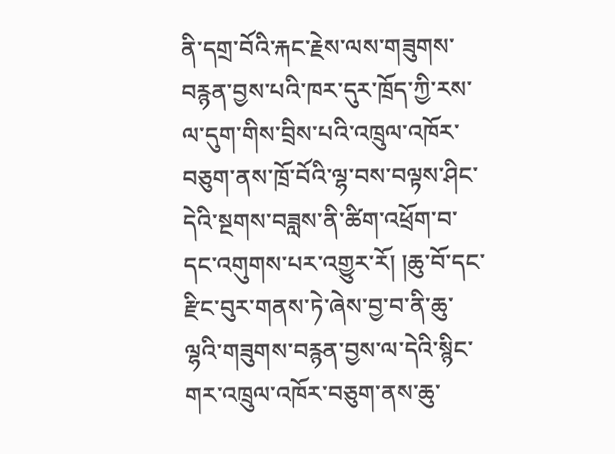ནི་དགྲ་བོའི་རྐང་རྗེས་ལས་གཟུགས་བརྙན་བྱས་པའི་ཁར་དུར་ཁྲོད་ཀྱི་རས་ལ་དུག་གིས་བྲིས་པའི་འཁྲུལ་འཁོར་བཅུག་ནས་ཁྲོ་བོའི་ལྷ་བས་བལྟས་ཤིང་དེའི་སྔགས་བཟླས་ནི་ཚིག་འཕྲོག་བ་དང་འགུགས་པར་འགྱུར་རོ། །ཆུ་བོ་དང་རྫིང་བུར་གནས་ཏེ་ཞེས་བྱ་བ་ནི་ཆུ་ལྷའི་གཟུགས་བརྙན་བྱས་ལ་དེའི་སྙིང་གར་འཁྲུལ་འཁོར་བཅུག་ནས་ཆུ་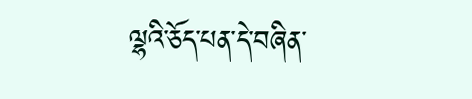ལྷའི་ཅོད་པན་དེ་བཞིན་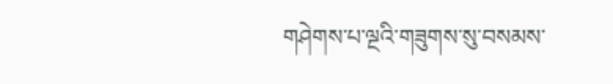གཤེགས་པ་ལྔའི་གཟུགས་སུ་བསམས་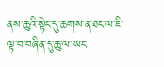ནས་ཆུའི་སྟེང་དུ་ཆགས་ན་ཐང་ལ་ཇི་ལྟ་བ་བཞིན་དུ་ཆུ་ལ་ཡང་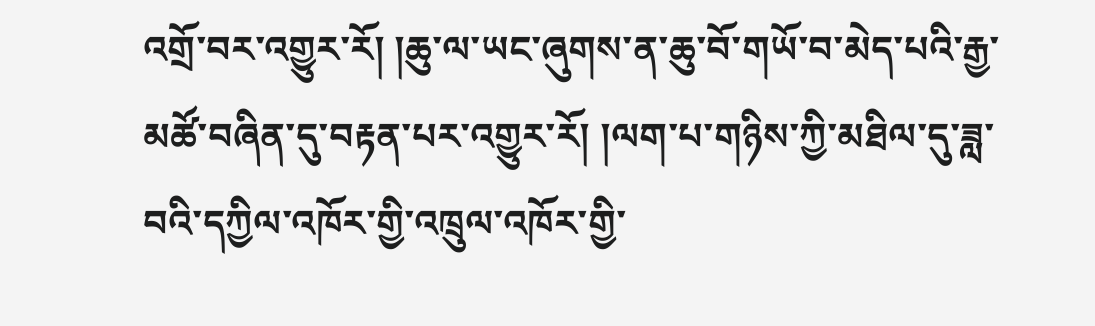འགྲོ་བར་འགྱུར་རོ། །ཆུ་ལ་ཡང་ཞུགས་ན་ཆུ་བོ་གཡོ་བ་མེད་པའི་རྒྱ་མཚོ་བཞིན་དུ་བརྟན་པར་འགྱུར་རོ། །ལག་པ་གཉིས་ཀྱི་མཐིལ་དུ་ཟླ་བའི་དཀྱིལ་འཁོར་གྱི་འཁྲུལ་འཁོར་གྱི་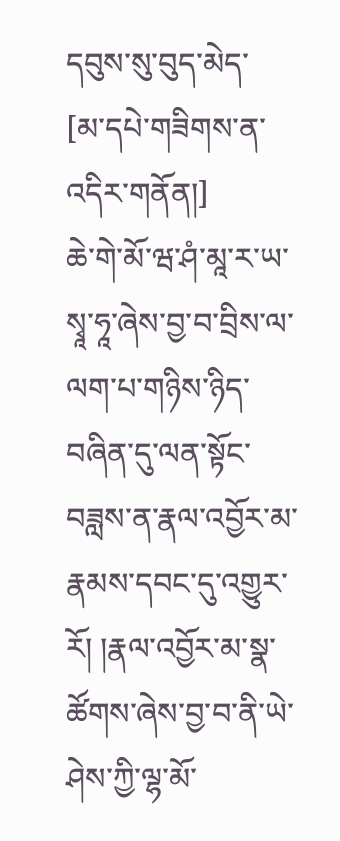དབུས་སུ་བུད་མེད་
[མ་དཔེ་གཟིགས་ན་འདིར་གནོན།]
ཆེ་གེ་མོ་ཝ་ཤཾ་མཱ་ར་ཡ་སྭཱ་ཧཱ་ཞེས་བྱ་བ་བྲིས་ལ་ལག་པ་གཉིས་ཉིད་བཞིན་དུ་ལན་སྟོང་བཟླས་ན་རྣལ་འབྱོར་མ་རྣམས་དབང་དུ་འགྱུར་རོ། །རྣལ་འབྱོར་མ་སྣ་ཚོགས་ཞེས་བྱ་བ་ནི་ཡེ་ཤེས་ཀྱི་ལྷ་མོ་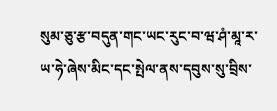སུམ་ཅུ་རྩ་བདུན་གང་ཡང་རུང་བ་ཝ་ཤཾ་མཱ་ར་ཡ་ཧེ་ཞེས་མིང་དང་སྤེལ་ནས་དབུས་སུ་བྲིས་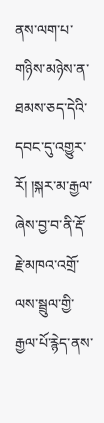ནས་ལག་པ་གཉིས་མཉེས་ན་ཐམས་ཅད་དེའི་དབང་དུ་འགྱུར་རོ། །སྐར་མ་རྒྱལ་ཞེས་བྱ་བ་ནི་རྡོ་རྗེ་མཁའ་འགྲོ་ལས་སྦྲུལ་གྱི་རྒྱལ་པོ་རྙེད་ནས་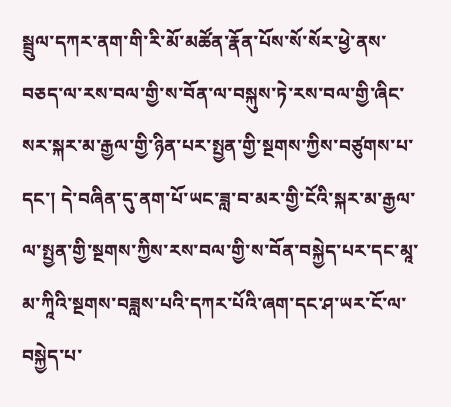སྦྲུལ་དཀར་ནག་གི་རི་མོ་མཚོན་རྣོན་པོས་སོ་སོར་ཕྱེ་ནས་བཅད་ལ་རས་བལ་གྱི་ས་བོན་ལ་བསྐུས་ཏེ་རས་བལ་གྱི་ཞིང་སར་སྐར་མ་རྒྱལ་གྱི་ཉིན་པར་སྤྱན་གྱི་སྔགས་ཀྱིས་བཙུགས་པ་དང་། དེ་བཞིན་དུ་ནག་པོ་ཡང་ཟླ་བ་མར་གྱི་ངོའི་སྐར་མ་རྒྱལ་ལ་སྤྱན་གྱི་སྔགས་ཀྱིས་རས་བལ་གྱི་ས་བོན་བསྐྱེད་པར་དང་མཱ་མ་ཀཱིའི་སྔགས་བཟླས་པའི་དཀར་པོའི་ཞག་དང་ཤ་ཡར་ངོ་ལ་བསྐྱེད་པ་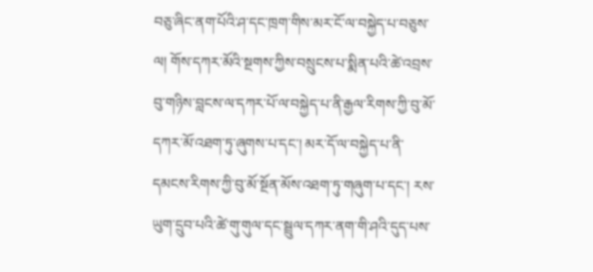བཅུ་ཞིང་ནག་པོའི་ཤ་དང་ཁྲག་གིས་མར་ངོ་ལ་བསྐྱེད་པ་བཅུས་ལ། གོས་དཀར་མོའི་སྔགས་ཀྱིས་བསྲུངས་པ་སྨིན་པའི་ཚེ་འབྲས་བུ་གཉིས་བླངས་ལ་དཀར་པོ་ལ་བསྐྱེད་པ་ནི་རྒྱལ་རིགས་ཀྱི་བུ་མོ་དཀར་མོ་འཐག་ཏུ་ཞུགས་པ་དང་། མར་དོ་ལ་བསྐྱེད་པ་ནི་དམངས་རིགས་ཀྱི་བུ་མོ་སྔོན་མོས་འཐག་ཏུ་གཞུག་པ་དང་། རས་ཡུག་དྲུབ་པའི་ཚེ་གུ་གུལ་དང་སྦྲུལ་དཀར་ནག་གི་ཤའི་དུད་པས་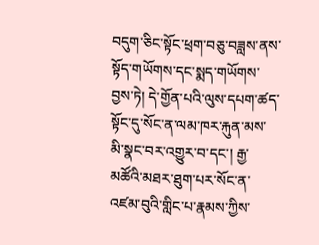བདུག་ཅིང་སྟོང་ཕྲག་བཅུ་བཟླས་ནས་སྟོད་གཡོགས་དང་སྨད་གཡོགས་བྱས་ཏེ། དེ་གྱོན་པའི་ལུས་དཔག་ཚད་སྟོང་དུ་སོང་ན་ལམ་ཁར་རྐུན་མས་མི་སྣང་བར་འགྱུར་བ་དང་། རྒྱ་མཚོའི་མཐར་ཐུག་པར་སོང་ན་འཛམ་བུའི་གླིང་པ་རྣམས་ཀྱིས་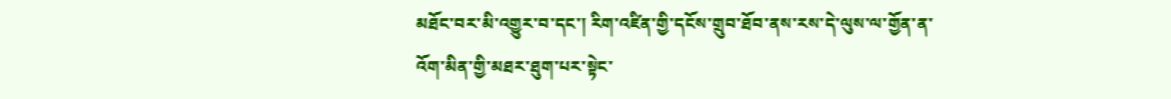མཐོང་བར་མི་འགྱུར་བ་དང་། རིག་འཛིན་གྱི་དངོས་གྲུབ་ཐོབ་ནས་རས་དེ་ལུས་ལ་གྱོན་ན་འོག་མིན་གྱི་མཐར་ཐུག་པར་སྟེང་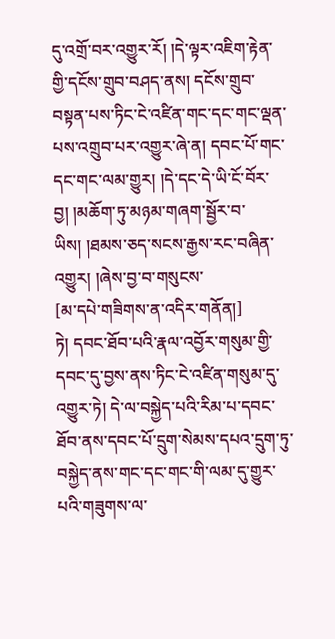དུ་འགྲོ་བར་འགྱུར་རོ། །དེ་ལྟར་འཇིག་རྟེན་གྱི་དངོས་གྲུབ་བཤད་ནས། དངོས་གྲུབ་བསྟན་པས་ཏིང་ངེ་འཛིན་གང་དང་གང་ལྡན་པས་འགྲུབ་པར་འགྱུར་ཞེ་ན། དབང་པོ་གང་དང་གང་ལམ་གྱུར། །དེ་དང་དེ་ཡི་ངོ་བོར་བྱ། །མཆོག་ཏུ་མཉམ་གཞག་སྦྱོར་བ་ཡིས། །ཐམས་ཅད་སངས་རྒྱས་རང་བཞིན་འགྱུར། །ཞེས་བྱ་བ་གསུངས་
[མ་དཔེ་གཟིགས་ན་འདིར་གནོན།]
ཏེ། དབང་ཐོབ་པའི་རྣལ་འབྱོར་གསུམ་གྱི་དབང་དུ་བྱས་ནས་ཏིང་ངེ་འཛིན་གསུམ་དུ་འགྱུར་ཏེ། དེ་ལ་བསྐྱེད་པའི་རིམ་པ་དབང་ཐོབ་ནས་དབང་པོ་དྲུག་སེམས་དཔའ་དྲུག་ཏུ་བསྐྱེད་ནས་གང་དང་གང་གི་ལམ་དུ་གྱུར་པའི་གཟུགས་ལ་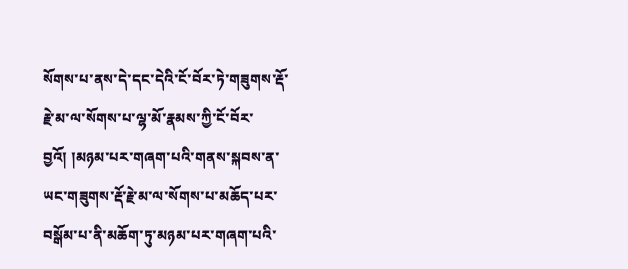སོགས་པ་ནས་དེ་དང་དེའི་ངོ་བོར་ཏེ་གཟུགས་རྡོ་རྗེ་མ་ལ་སོགས་པ་ལྷ་མོ་རྣམས་ཀྱི་ངོ་བོར་བྱའོ། །མཉམ་པར་གཞག་པའི་གནས་སྐབས་ན་ཡང་གཟུགས་རྡོ་རྗེ་མ་ལ་སོགས་པ་མཆོད་པར་བསྒོམ་པ་ནི་མཆོག་ཏུ་མཉམ་པར་གཞག་པའི་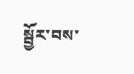སྦྱོར་བས་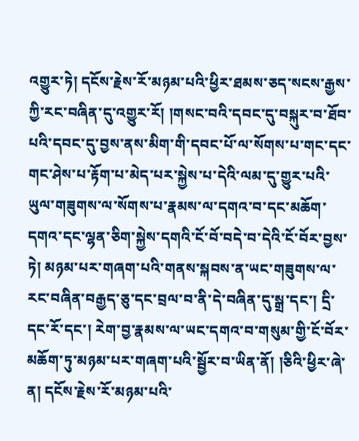འགྱུར་ཏེ། དངོས་རྗེས་རོ་མཉམ་པའི་ཕྱིར་ཐམས་ཅད་སངས་རྒྱས་ཀྱི་རང་བཞིན་དུ་འགྱུར་རོ། །གསང་བའི་དབང་དུ་བསྐུར་བ་ཐོབ་པའི་དབང་དུ་བྱས་ནས་མིག་གི་དབང་པོ་ལ་སོགས་པ་གང་དང་གང་ཤེས་པ་རྟོག་པ་མེད་པར་སྐྱེས་པ་དེའི་ལམ་དུ་གྱུར་པའི་ཡུལ་གཟུགས་ལ་སོགས་པ་རྣམས་ལ་དགའ་བ་དང་མཆོག་དགའ་དང་ལྷན་ཅིག་སྐྱེས་དགའི་ངོ་བོ་བདེ་བ་དེའི་ངོ་བོར་བྱས་ཏེ། མཉམ་པར་གཞག་པའི་གནས་སྐབས་ན་ཡང་གཟུགས་ལ་རང་བཞིན་བརྒྱད་ཅུ་དང་བྲལ་བ་ནི་དེ་བཞིན་དུ་སྒྲ་དང་། དྲི་དང་རོ་དང་། རེག་བྱ་རྣམས་ལ་ཡང་དགའ་བ་གསུམ་གྱི་ངོ་བོར་མཆོག་ཏུ་མཉམ་པར་གཞག་པའི་སྦྱོར་བ་ཡིན་ནོ། །ཅིའི་ཕྱིར་ཞེ་ན། དངོས་རྗེས་རོ་མཉམ་པའི་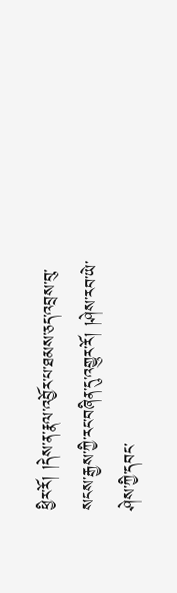ཕྱིར་རོ། །དེས་ན་རྣལ་འབྱོར་པ་ཐམས་ཅད་འབྲས་བུ་སངས་རྒྱས་ཀྱི་རང་བཞིན་དུ་འགྱུར་རོ། །ཤེས་རབ་ཡེ་ཤེས་ཀྱི་དབང་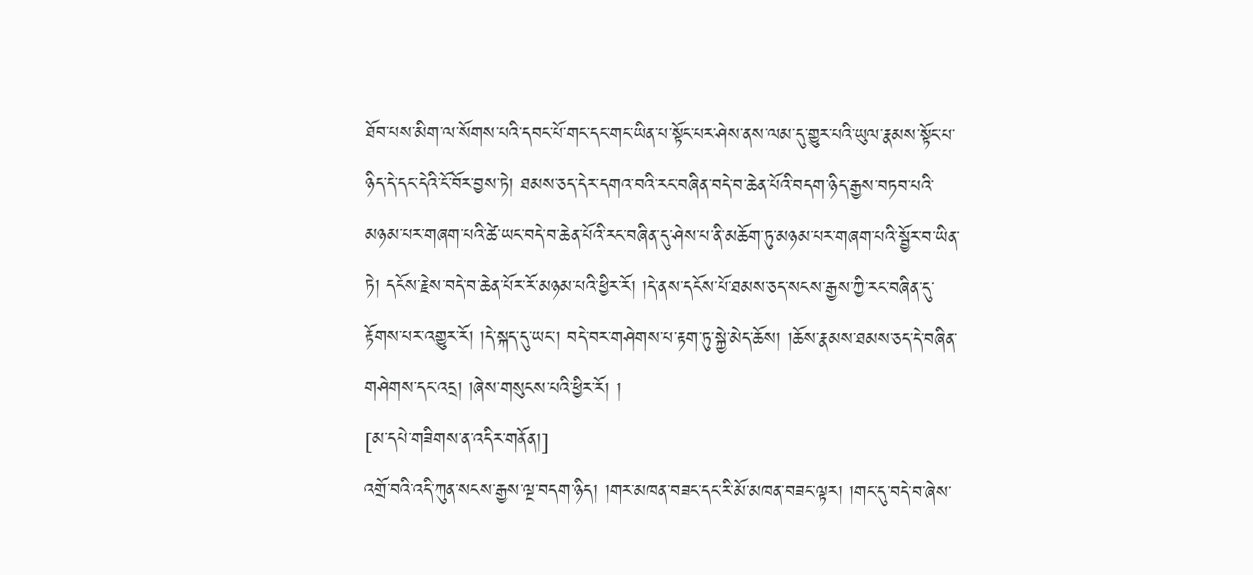ཐོབ་པས་མིག་ལ་སོགས་པའི་དབང་པོ་གང་དང་གང་ཡིན་པ་སྟོང་པར་ཤེས་ནས་ལམ་དུ་གྱུར་པའི་ཡུལ་རྣམས་སྟོང་པ་ཉིད་དེ་དང་དེའི་ངོ་བོར་བྱས་ཏེ། ཐམས་ཅད་དེར་དགའ་བའི་རང་བཞིན་བདེ་བ་ཆེན་པོའི་བདག་ཉིད་རྒྱས་བཏབ་པའི་མཉམ་པར་གཞག་པའི་ཚེ་ཡང་བདེ་བ་ཆེན་པོའི་རང་བཞིན་དུ་ཤེས་པ་ནི་མཆོག་ཏུ་མཉམ་པར་གཞག་པའི་སྦྱོར་བ་ཡིན་ཏེ། དངོས་རྗེས་བདེ་བ་ཆེན་པོར་རོ་མཉམ་པའི་ཕྱིར་རོ། །དེ་ནས་དངོས་པོ་ཐམས་ཅད་སངས་རྒྱས་ཀྱི་རང་བཞིན་དུ་རྟོགས་པར་འགྱུར་རོ། །དེ་སྐད་དུ་ཡང་། བདེ་བར་གཤེགས་པ་རྟག་ཏུ་སྐྱེ་མེད་ཆོས། །ཆོས་རྣམས་ཐམས་ཅད་དེ་བཞིན་གཤེགས་དང་འདྲ། །ཞེས་གསུངས་པའི་ཕྱིར་རོ། །
[མ་དཔེ་གཟིགས་ན་འདིར་གནོན།]
འགྲོ་བའི་འདི་ཀུན་སངས་རྒྱས་ལྔ་བདག་ཉིད། །གར་མཁན་བཟང་དང་རི་མོ་མཁན་བཟང་ལྟར། །གང་དུ་བདེ་བ་ཞེས་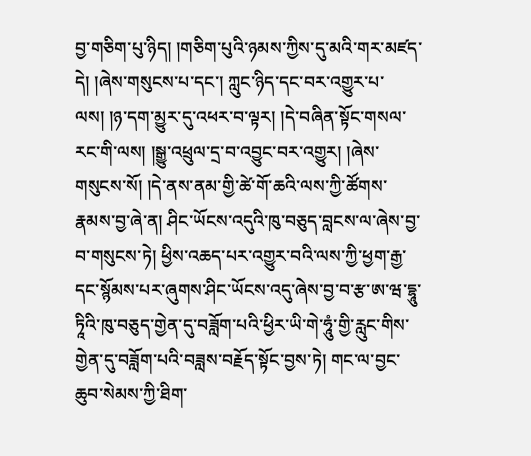བྱ་གཅིག་པུ་ཉིད། །གཅིག་པུའི་ཉམས་ཀྱིས་དུ་མའི་གར་མཛད་དེ། །ཞེས་གསུངས་པ་དང་། ཀླུང་ཉིད་དང་བར་འགྱུར་པ་ལས། །ཉ་དག་མྱུར་དུ་འཕར་བ་ལྟར། །དེ་བཞིན་སྟོང་གསལ་རང་གི་ལས། །སྒྱུ་འཕྲུལ་དྲ་བ་འབྱུང་བར་འགྱུར། །ཞེས་གསུངས་སོ། །དེ་ནས་ནམ་གྱི་ཚེ་གོ་ཆའི་ལས་ཀྱི་ཚོགས་རྣམས་བྱ་ཞེ་ན། ཤིང་ཡོངས་འདུའི་ཁུ་བཅུད་བླངས་ལ་ཞེས་བྱ་བ་གསུངས་ཏེ། ཕྱིས་འཆད་པར་འགྱུར་བའི་ལས་ཀྱི་ཕྱག་རྒྱ་དང་སྙོམས་པར་ཞུགས་ཤིང་ཡོངས་འདུ་ཞེས་བྱ་བ་རྩ་ཨ་ཝ་དྷཱུ་ཏཱིའི་ཁུ་བཅུད་གྱེན་དུ་བཟློག་པའི་ཕྱིར་ཡི་གེ་ཧཱུཾ་གྱི་རླུང་གིས་གྱེན་དུ་བཟློག་པའི་བཟླས་བརྗོད་སྟོང་བྱས་ཏེ། གང་ལ་བྱང་ཆུབ་སེམས་ཀྱི་ཐིག་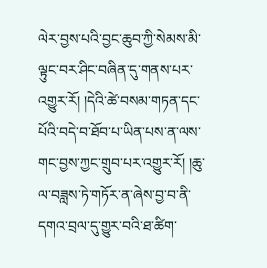ལེར་བྱས་པའི་བྱང་ཆུབ་ཀྱི་སེམས་མི་ལྟུང་བར་ཤིང་བཞིན་དུ་གནས་པར་འགྱུར་རོ། །དེའི་ཚེ་བསམ་གཏན་དང་པོའི་བདེ་བ་ཐོབ་པ་ཡིན་པས་ན་ལས་གང་བྱས་ཀྱང་གྲུབ་པར་འགྱུར་རོ། །ཆུ་ལ་བཟླས་ཏེ་གཏོར་ན་ཞེས་བྱ་བ་ནི་དགའ་བྲལ་དུ་གྱུར་བའི་ཐ་ཚིག་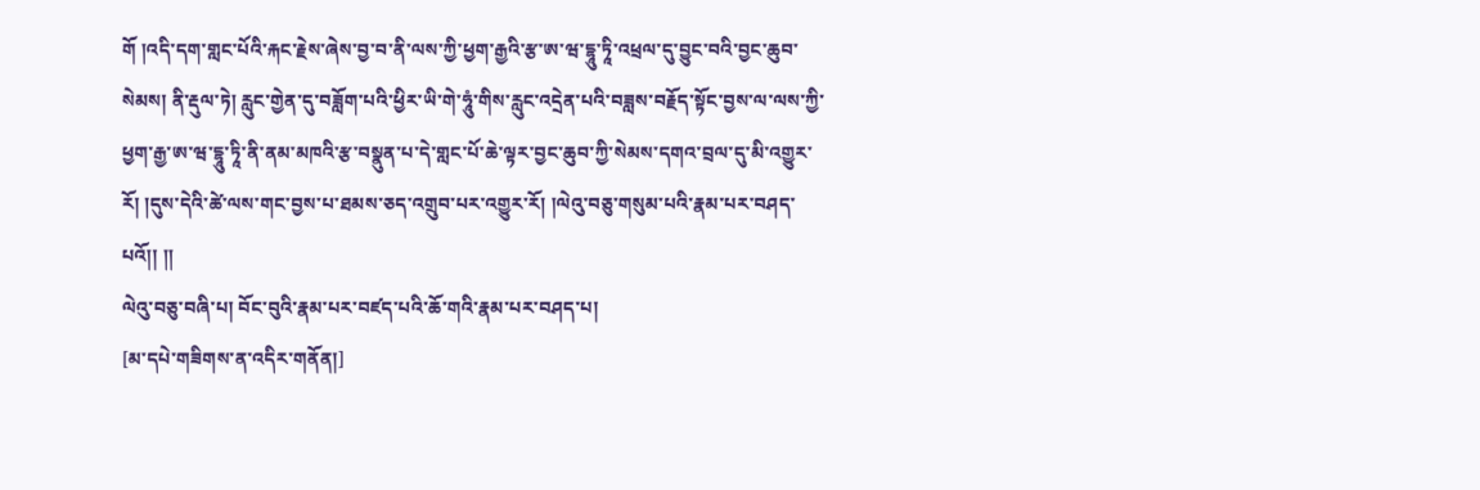གོ །འདི་དག་གླང་པོའི་རྐང་རྗེས་ཞེས་བྱ་བ་ནི་ལས་ཀྱི་ཕྱག་རྒྱའི་རྩ་ཨ་ཝ་དྷཱུ་ཏཱི་འཕྲལ་དུ་བྱུང་བའི་བྱང་ཆུབ་སེམས། ནི་རྡུལ་ཏེ། རླུང་གྱེན་དུ་བཟློག་པའི་ཕྱིར་ཡི་གེ་ཧཱུཾ་གིས་རླུང་འདྲེན་པའི་བཟླས་བརྗོད་སྟོང་བྱས་ལ་ལས་ཀྱི་ཕྱག་རྒྱ་ཨ་ཝ་དྷཱུ་ཏཱི་ནི་ནམ་མཁའི་རྩ་བསྣུན་པ་དེ་གླང་པོ་ཆེ་ལྟར་བྱང་ཆུབ་ཀྱི་སེམས་དགའ་བྲལ་དུ་མི་འགྱུར་རོ། །དུས་དེའི་ཚེ་ལས་གང་བྱས་པ་ཐམས་ཅད་འགྲུབ་པར་འགྱུར་རོ། །ལེའུ་བཅུ་གསུམ་པའི་རྣམ་པར་བཤད་པའོ།། །།
ལེའུ་བཅུ་བཞི་པ། བོང་བུའི་རྣམ་པར་བཛད་པའི་ཆོ་གའི་རྣམ་པར་བཤད་པ།
[མ་དཔེ་གཟིགས་ན་འདིར་གནོན།]